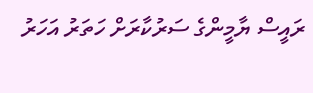ރައީސް ޔާމީންގެ ސަރުކާރަށް ހަތަރު އަހަރު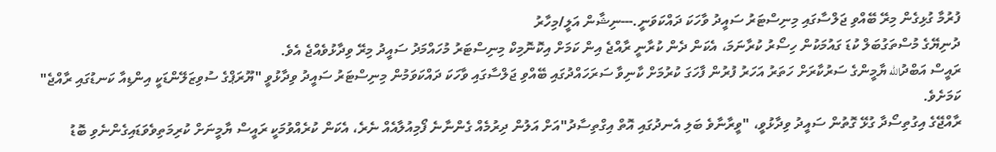ފުރުމާ ގުޅިގެން މިރޭ ބޭއްވި ޖަލްސާގައި މިނިސްޓަރު ސައީދު ވާހަކަ ދައްކަވަނީ.---ނިޝާން އަލީ/މިހާރު
ދުނިޔޭގެ މުސްތަގުބަލް ކުޑަ ގައުމަކުން ހިސޯރު ކުރާނަމަ، އެކަން ދެން ކުރާނީ ރާއްޖެ އިން ކަމަށް އިކޮނޮމިކް މިނިސްޓަރު މުހައްމަދު ސައީދު މިރޭ ވިދާޅުވެއްޖެ އެވެ.
ރައީސް އަބްދުالله ޔާމީންގެ ސަރުކާރަށް ހަތަރު އަހަރު ފުރުން ފާހަގަ ކުރުމަށް ކާނިވާ ސަރަހައްދުގައި ބޭއްވި ޖަލްސާގައި ވާހަކަ ދައްކަވަމުން މިނިސްޓަރު ސައީދު ވިދާޅުވީ "ޔޫރަޕްގެ ސުވިޒަލޭންޑަކީ އިންޑިއާ ކަނޑުގައި ރާއްޖެ" ކަމަށެވެ.
ރާއްޖޭގެ އިގުތިސޯދާ ގުޅޭ ގޮތުން ސައީދު ވިދާޅުވީ، "ވީރާނާވެ ބަލި އެނދުގައި އޮތް އިގްތިސާދު"އަށް އަލުން ދިރުމެއް ގެންނާނެ ފޯމިއުލާއެއް ނެރެ، އެކަން ކުރެއްވުމަކީ ރައީސް ޔާމީނަށް ކުރިމަތިވެވަޑައިގެންނެވި ބޮޑު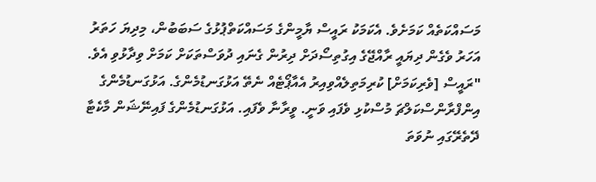މަސައްކަތެއް ކަމަށެވެ. އެކަމަކު ރައީސް ޔާމީންގެ މަސައްކަތްޕުޅުގެ ސަބަބުން، މިދިޔަ ހަތަރު އަހަރު ވެގެން ދިޔައީ ރާއްޖޭގެ އިގުތިސޯދަށް ދިރުން ގެނައި ދުވަސްތަކަށް ކަމަށް ވިދާޅުވި އެވެ.
"ރައީސް [ވެރިކަމަށް] ކުރިމަތިލެއްވިއިރު އެއާޕޯޓެއް ނެތޭ އަޅުގަނޑުމެންގެ. އަޅުގަނޑުމެންގެ އިންފްރާންސްކަލްޗަ މުސްކުޅި ވެފައި ވަނީ. ވީރާނާ ވެފައި. އަޅުގަނޑުމެންގެ ފައިނޭޝަން މާކެޓާ ދޭތެރޭގައި ނުވަތަ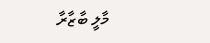މާލީ ބާޒާރާ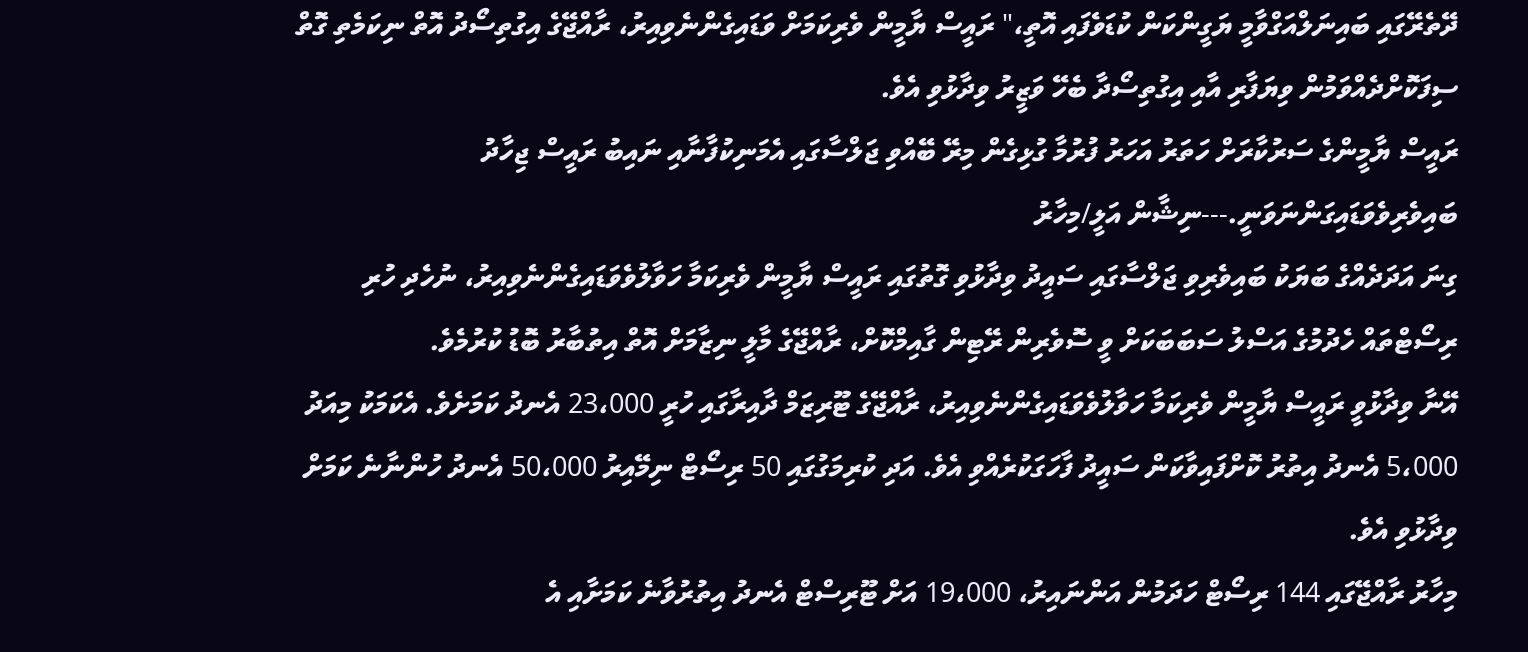ދޭތެރޭގައި ބައިނަލްއަގްވާމީ ޔަގީންކަން ކުޑަވެފައި އޮތީ،" ރައީސް ޔާމީން ވެރިކަމަށް ވަޑައިގެންނެވިއިރު، ރާއްޖޭގެ އިގުތިސޯދު އޮތް ނިކަމެތި ގޮތް ސިފަކޮށްދެއްވަމުން ވިޔަފާރި އާއި އިގުތިސޯދާ ބެހޭ ވަޒީރު ވިދާޅުވި އެވެ.
ރައީސް ޔާމީންގެ ސަރުކާރަށް ހަތަރު އަހަރު ފުރުމާ ގުޅިގެން މިރޭ ބޭއްވި ޖަލްސާގައި އެމަނިކުފާނާއި ނައިބު ރައީސް ޖިހާދު ބައިވެރިވެވަޑައިގަންނަވަނީ.---ނިޝާން އަލީ/މިހާރު
ގިނަ އަދަދެއްގެ ބަޔަކު ބައިވެރިވި ޖަލްސާގައި ސައީދު ވިދާޅުވި ގޮތުގައި ރައީސް ޔާމީން ވެރިކަމާ ހަވާލުވެވަޑައިގެންނެވިއިރު، ނުހެދި ހުރި ރިސޯޓްތައް ހެދުމުގެ އަސްލު ސަބަބަކަށް ވީ ސޮވެރިން ރޭޓިން ގާއިމްކޮށް، ރާއްޖޭގެ މާލީ ނިޒާމަށް އޮތް އިތުބާރު ބޮޑު ކުރުމެވެ.
އޭނާ ވިދާޅުވީ ރައީސް ޔާމީން ވެރިކަމާ ހަވާލުވެވަޑައިގެންނެވިއިރު، ރާއްޖޭގެ ޓޫރިޒަމް ދާއިރާގައި ހުރީ 23،000 އެނދު ކަމަށެވެ. އެކަމަކު މިއަދު 5،000 އެނދު އިތުރު ކޮށްފައިވާކަން ސައީދު ފާހަގަކުރެއްވި އެވެ. އަދި ކުރިމަގުގައި 50 ރިސޯޓް ނިމޭއިރު 50،000 އެނދު ހުންނާނެ ކަމަށް ވިދާޅުވި އެވެ.
މިހާރު ރާއްޖޭގައި 144 ރިސޯޓް ހަދަމުން އަންނައިރު، 19،000 އަށް ޓޫރިސްޓް އެނދު އިތުރުވާނެ ކަމަށާއި އެ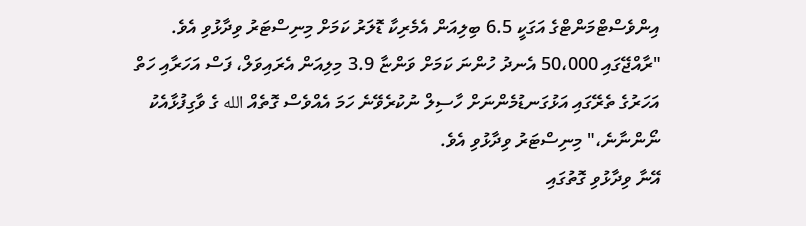އިންވެސްޓްމަންޓްގެ އަގަކީ 6.5 ބިލިއަން އެމެރިކާ ޑޮލަރު ކަމަށް މިނިސްޓަރު ވިދާޅުވި އެވެ.
"ރާއްޖޭގައި 50،000 އެނދު ހުންނަ ކަމަށް ވަންޏާ 3.9 މިލިއަން އެރައިވަލް، ފަސް އަހަރާއި ހަތް އަހަރުގެ ތެރޭގައި އަޅުގަނޑުމެންނަށް ހާސިލް ނުކުރެވޭނެ ހަމަ އެއްވެސް ގޮތެއް الله ގެ ވާގިފުޅާއެކު ނޯންނާނެ،" މިނިސްޓަރު ވިދާޅުވި އެވެ.
އޭނާ ވިދާޅުވި ގޮތުގައި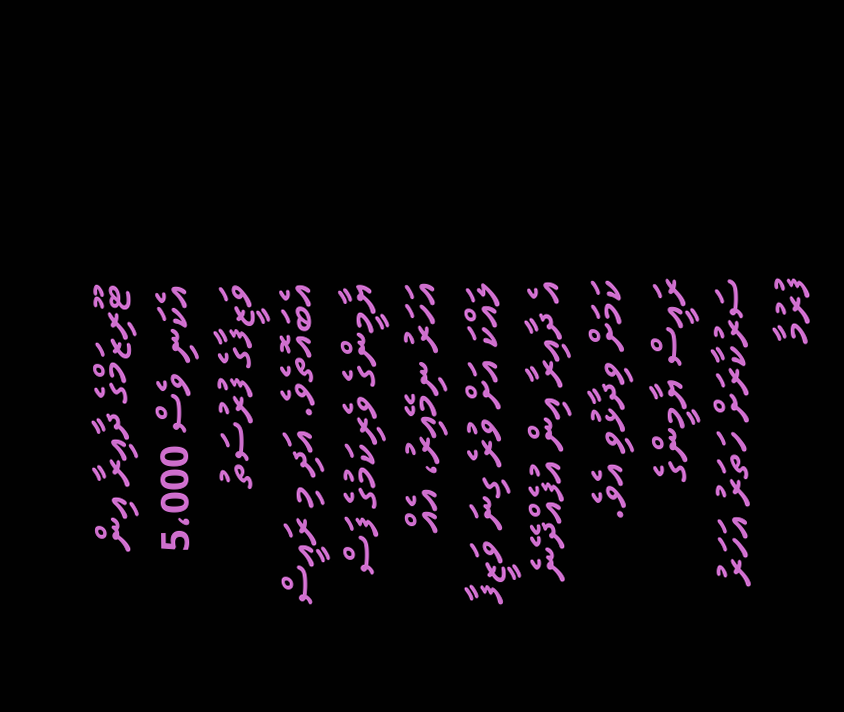ޓޫރިޒަމްގެ ދާއިރާ އިން އެކަނި ވެސް 5،000 ވަޒީފާގެ ފުރުސަތު އެބައޮތެވެ. އަދި މި ރައީސް ޔާމީންގެ ވެރިކަމުގެ ފަސް އަހަރު ނިމޭއިރު، އެއް ލައްކަ އަށް ވުރެ ގިނަ ވަޒީފާ އެ ދާއިރާ އިން އުފެއްދޭނެ ކަމަށް ވިދާޅުވި އެވެ.
ރައީސް ޔާމީންގެ ސަރުކާރަށް ހަތަރު އަހަރު ފުރުމާ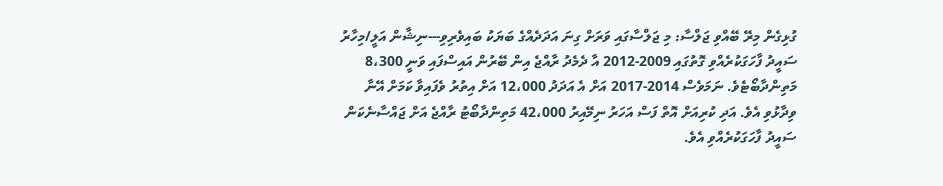ގުޅިގެން މިރޭ ބޭއްވި ޖަލްސާ: މި ޖަލްސާގައި ވަރަށް ގިނަ އަދަދެއްގެ ބަޔަކު ބައިވެރިވި---ނިޝާން އަލީ/މިހާރު
ސައީދު ފާހަގަކުރެއްވި ގޮތުގައި 2009-2012 އާ ދެމެދު ރާއްޖެ އިން ބޭރުން އައިސްފައި ވަނީ 8،300 މަތިންދާބޯޓެވެ. ނަމަވެސް 2014-2017 އަށް އެ އަދަދު 12،000 އަށް އިތުރު ވެފައިވާ ކަމަށް އޭނާ ވިދާޅުވި އެވެ. އަދި ކުރިއަށް އޮތް ފަސް އަހަރު ނިމޭއިރު 42،000 މަތިންދާބޯޓު ރާއްޖެ އަށް ޖައްސާނެކަން ސައީދު ފާހަގަކުރެއްވި އެވެ.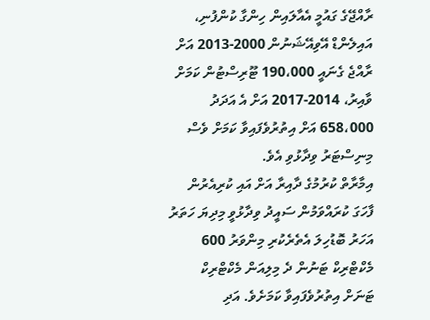ރާއްޖޭގެ ގައުމީ އެއާލައިން ހިންގާ ކުންފުނި، އައިލެންޑް އޭވިއޭޝަނުން 2000-2013 އަށް ރާއްޖެ ގެނައީ 190،000 ޓޫރިސްޓުން ކަމަށް ވާއިރު، 2014-2017 އަށް އެ އަދަދު 658،000 އަށް އިތުރުވެފައިވާ ކަމަށް ވެސް މިނިސްޓަރު ވިދާޅުވި އެވެ.
އިމާރާތް ކުރުމުގެ ދާއިރާ އަށް އައި ކުރިއެރުން ފާހަގަ ކުރައްވަމުން ސައީދު ވިދާޅުވީ މިދިޔަ ހަތަރު އަހަރު ބޮޑުހިލަ އެތެރެކުރި މިންވަރު 600 މެކްޓްރިކް ޓަނުން ދެ މިލިއަން މެކްޓްރިކް ޓަނަށް އިތުރުވެފައިވާ ކަމަށެވެ. އަދި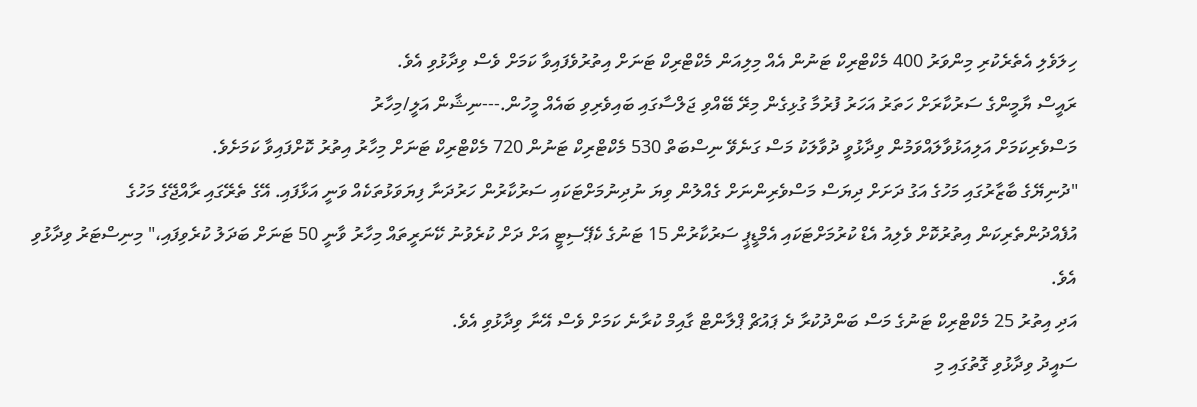ހިލަވެލި އެތެރެކުރި މިންވަރު 400 މެކްޓްރިކް ޓަނުން އެއް މިލިއަން މެކްޓްރިކް ޓަނަށް އިތުރުވެފައިވާ ކަމަށް ވެސް ވިދާޅުވި އެވެ.
ރައީސް ޔާމީންގެ ސަރުކާރަށް ހަތަރު އަހަރު ފުރުމާ ގުޅިގެން މިރޭ ބޭއްވި ޖަލްސާގައި ބައިވެރިވި ބައެއް މީހުން.---ނިޝާން އަލީ/މިހާރު
މަސްވެރިކަމަށް އަލިއަޅުވާލައްވަމުން ވިދާޅުވީ ދުވާލަކު މަސް ގަނެވޭ ނިސްބަތް 530 މެކްޓްރިކް ޓަނުން 720 މެކްޓްރިކް ޓަނަށް މިހާރު އިތުރު ކޮށްފައިވާ ކަމަށެވެ.
"ދުނިޔޭގެ ބާޒާރުގައި މަހުގެ އަގު ދަށަށް ދިޔަސް މަސްވެރިންނަށް ގެއްލުން ވިޔަ ނުދިނުމަށްޓަކައި ސަރުކާރުން ހަރުދަނާ ފިޔަވަޅުތަކެއް ވަނީ އަޅާފައި. އޭގެ ތެރޭގައި ރާއްޖޭގެ މަހުގެ އުފެއްދުންތެރިކަން އިތުރުކޮށް ވެލިއު އެޑް ކުރުމަށްޓަކައި އެމްޑީޕީ ސަރުކާރުން 15 ޓަނުގެ ކެޕޭސިޓީ އަށް ދަށް ކުރެވުނު ކޭނަރީތައް މިހާރު ވާނީ 50 ޓަނަށް ބަދަލު ކުރެވިފައި،" މިނިސްޓަރު ވިދާޅުވި އެވެ.
އަދި އިތުރު 25 މެކްޓްރިކް ޓަނުގެ މަސް ބަންދުކުރާ ދެ ޕައުޗް ޕްލާންޓް ގާއިމް ކުރާނެ ކަމަށް ވެސް އޭނާ ވިދާޅުވި އެވެ.
ސައީދު ވިދާޅުވި ގޮތުގައި މި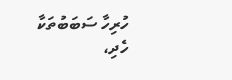ހުރިހާ ސަބަބުތަކާ ހެދި،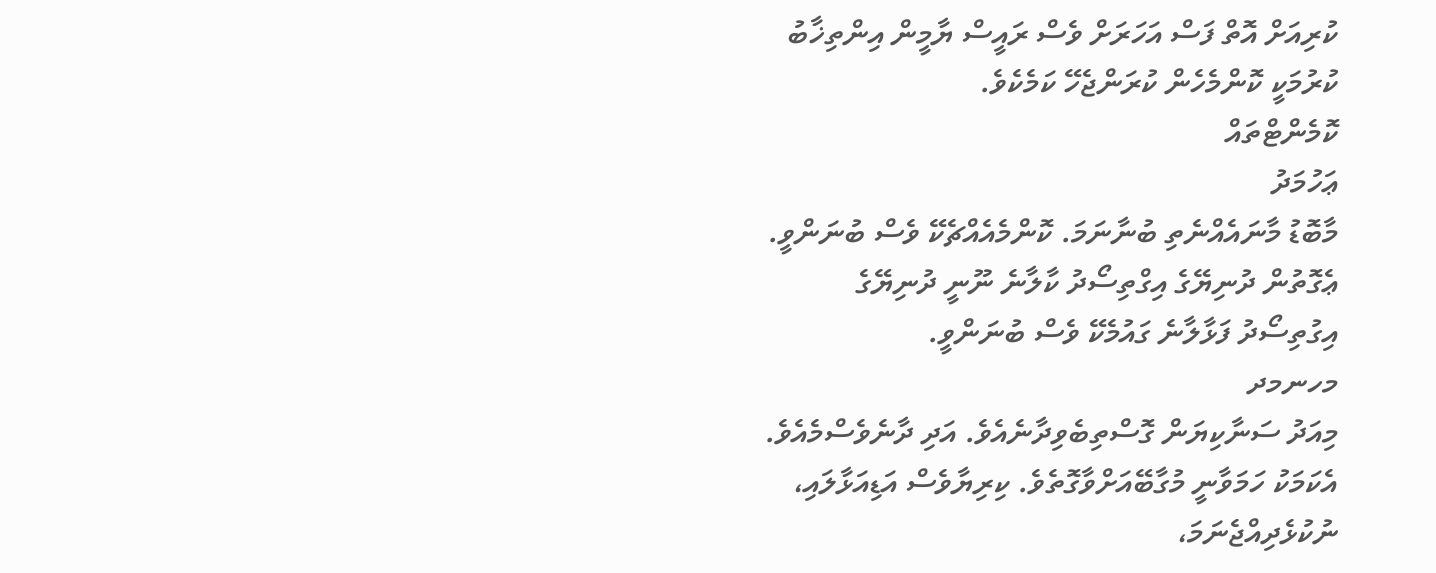ކުރިއަށް އޮތް ފަސް އަހަރަށް ވެސް ރައީސް ޔާމީން އިންތިޚާބު ކުރުމަކީ ކޮންމެހެން ކުރަންޖެހޭ ކަމެކެވެ.
ކޮމެންޓްތައް
ޢަހުމަދު
މާބޮޑު މާނައެއްނެތި ބުނާނަމަ. ކޮންމެއެއްޗެކޭ ވެސް ބުނަންވީ. ޢެގޮތުން ދުނިޔޭގެ އިގްތިސޯދު ކާލާނެ ނޫނީ ދުނިޔޭގެ އިގުތިސޯދު ފަޅާލާނެ ގައުމެކޭ ވެސް ބުނަންވީ.
މހނމދ
މިއަދު ސަނާކިޔަން ގޮސްތިބެވިދާނެއެވެ. އަދި ދާނެވެސްމެއެވެ. އެކަމަކު ހަމަވާނީ މުގާބޭއަށްވާގޮތެވެ. ކިރިޔާވެސް އަޑިއަޅާލައި، ނުކުޅެދިއްޖެނަމަ،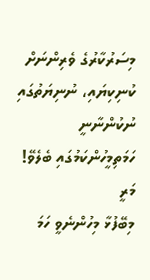މިސަރުކާރުގެ ވެރިންނަށް ކުނިކިޔައި، ނުނިޔަތުގައި ނުކުންނާނީ ހަމަތިމީހުންކަމުގައި ބެލެވޭ!
މަރީ
މިބޭފުޅާ މިހުންނެވީ ހަމަ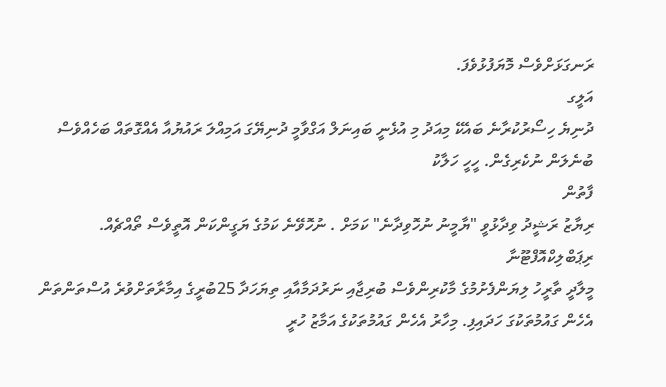ރަނގަޅަށްވެސް މޮޔަފުޅުވެފަ.
އަލީގ
ދުނިޔެ ހިސޯރުކުރާނެ ބައެކޭ މިއަދު މި އުޅެނީ ބައިނަލް އަގްވާމީ ދުނިޔޭގަ އަމިއްލަ ރައުޔުއާ އެއްގޮތައް ބަހެއްވެސް ބުނެލަން ނުކެރިގެން. ހީހީ ހަލާކު
ފާތުން
ރިޔާޒު ރަޝީދު ވިދާޅުވީ "ޔާމީނު ނުހޮވިދާނެ" ކަމަށް . ނުހޮވޭނެ ކަމުގެ ޔަގީންކަން އޮތީވެސް ތޯއްޗެއް.
ރިޕަބްލިކްއޮފްޓޫނާ
މީލާދީ ތާރީހު ލިޔަންފެށުމުގެ މާކުރިންވެސް ބުރިޖާއި ނަރުދަމާއާއި ތިޔަހަދާ 25ބުރީގެ އިމާރާތަށްވުރެ އުސްތަންތަން އެހެން ގައުމުތަކުގަ ހަދައިފި. މިހާރު އެހެން ގައުމުތަކުގެ އަމާޒު ހުރީ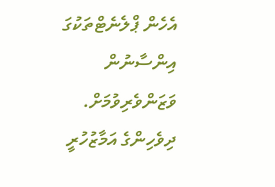އެހެން ޕްލެނެޓްތަކުގަ އިންސާނުން ވަޒަންވެރިވުމަށް. ދިވެހިންގެ އަމާޒުހުރީ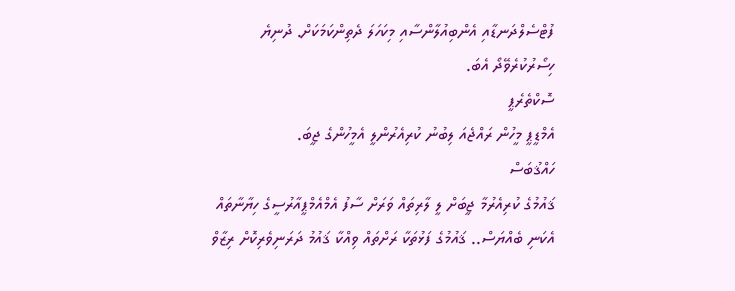ފުޓްސެލްދަނޑާއި އެންބިއުލާންސާއި މިކަހަލަ ދެތިންކަމަކަށް. ދުނިޔެ ހިސޯރުކުރެވޭދޯ އެބަ.
ސޮކްތެރެޕީ
އެމްޑީޕީ މީހުން ރައްޖެއަ ލިބުނު ކުރިއެރުންލީ އެމީހުންގެ ޖީބަ.
ހައްޤުބަސް
ޤައުމުގެ ކުރިއެރުމާ ޖީބަށް ލީ ލާރިތައް ވަރަށް ސާފު އެމްއެމްޕީއާރުސީގެ ހިޔާނާތައް އެކަނި ބެއްޔަސް.. ޤައުމުގެ ފަޅުތަކާ ރަށްތައް ވިއްކާ ޤައުމު ދަރަނިވެރިކޮށް ރިޒާވް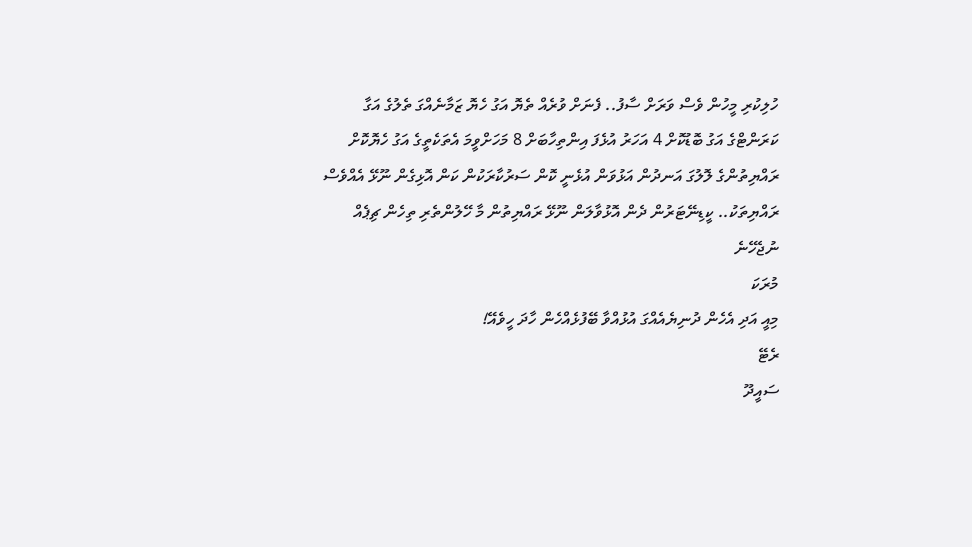ހުލިކުރި މީހުން ވެސް ވަރަށް ސާފު.. ފެނަށް ވުރެއް ތެޔޮ އަގު ހެޔޮ ޒަމާނެއްގަ ތެލުގެ އަގާ ކަރަންޓްގެ އަގު ބޮޑުކޮށް 4 އަހަރު އުޅެފަ އިންތިހާބަށް 8 މަހަށްވީމަ އެތަކެތީގެ އަގު ހެޔޮކޮށް ރައްޔިތުންގެ ލޮލުގަ އަނދުން އަޅުވަން އުޅެނީ ކޮން ސަރުކާރަކުން ކަން އޮޅިގެން ނޫޅޭ އެއްވެސް ރައްޔިތަކު.. ކީޑިނޭޓަރުން ދެން އޮޅުވާލަން ނޫޅޭ ރައްޔިތުން މާ ހޭލުންތެރި ތިހެން ޗިޕެއް ނުޖެހޭނެ
މުރަކަ
މިއީ އަދި އެހެން ދުނިޔެއެއްގަ އުޅުއްވާ ބޭފުޅެއްހެން ހާދަ ހީވެއޭ!
ރެޓޭ
ސައީދޫ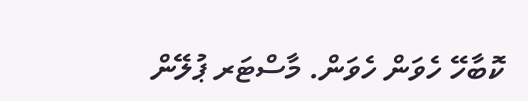ކޮބާހޭ ހެވަން ހެވަން. މާސްޓަރ ޕުލޭން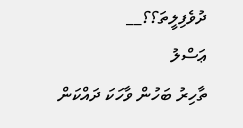ދުވެފިލީތަ؟؟__
ޢަސްލު
ތާހިރު ބަހުން ވާހަކަ ދައްކަން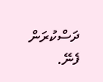ދަސްކުރަން ފެނޭ.